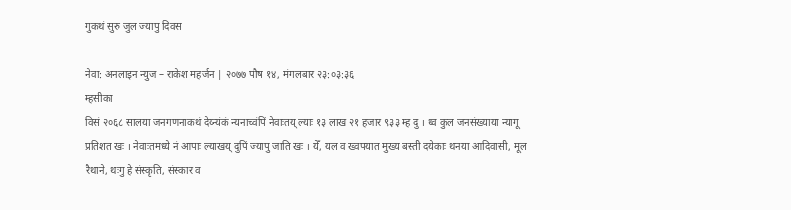गुकथं सुरु जुल ज्यापु दिवस

नेवा: अनलाइन न्युज – राकेश महर्जन | २०७७ पौष १४, मंगलबार २३:०३:३६
म्हसीका
विसं २०६८ सालया जनगणनाकथं देय्न्यंकं न्यनाच्वंपिं नेवाःतय् ल्याः १३ लाख २१ हजार ९३३ म्ह दु । थ्व कुल जनसंख्याया न्यागू प्रतिशत खः । नेवाःतमध्ये नं आपाः ल्याखय् दुपिं ज्यापु जाति खः । येँ, यल व ख्वपयात मुख्य बस्ती दयेकाः थनया आदिवासी, मूल रैथाने, थःगु हे संस्कृति, संस्कार व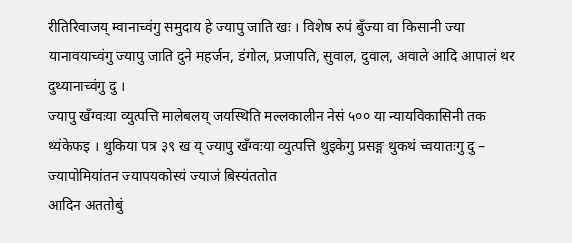रीतिरिवाजय् म्वानाच्वंगु समुदाय हे ज्यापु जाति खः । विशेष रुपं बुँज्या वा किसानी ज्या यानावयाच्वंगु ज्यापु जाति दुने महर्जन, डंगोल, प्रजापति, सुवाल, दुवाल, अवाले आदि आपालं थर दुथ्यानाच्वंगु दु ।
ज्यापु खँग्वःया व्युत्पत्ति मालेबलय् जयस्थिति मल्लकालीन नेसं ५०० या न्यायविकासिनी तक थ्यंकेफइ । थुकिया पत्र ३९ ख य् ज्यापु खँग्वःया व्युत्पत्ति थुइकेगु प्रसङ्ग थुकथं च्वयातःगु दु –
ज्यापोमियांतन ज्यापयकोस्यं ज्याजं बिस्यंततोत
आदिन अततोबुं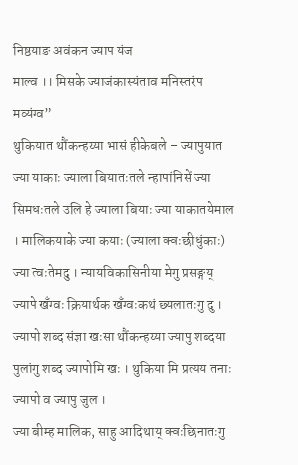निष्ठयाङ अवंकन ज्याप यंज
माल्व ।। मिसके ज्याजंकास्यंताव मनिस्तरंप मव्यंग्व”
थुकियात थौंकन्हय्या भासं हीकेबले – ज्यापुयात ज्या याकाः ज्याला बियातःतले न्हापांनिसें ज्या सिमधःतले उलि हे ज्याला बियाः ज्या याकातयेमाल । मालिकयाके ज्या कयाः (ज्याला क्वःछीधुंकाः) ज्या त्वःतेमदु । न्यायविकासिनीया मेगु प्रसङ्गय् ज्यापे खँग्वः क्रियार्थक खँग्वःकथं छ्यलातःगु दु । ज्यापो शब्द संज्ञा खःसा थौंकन्हय्या ज्यापु शब्दया पुलांगु शब्द ज्यापोमि खः । थुकिया मि प्रत्यय तनाः ज्यापो व ज्यापु जुल ।
ज्या बीम्ह मालिक, साहु आदिथाय् क्वःछिनातःगु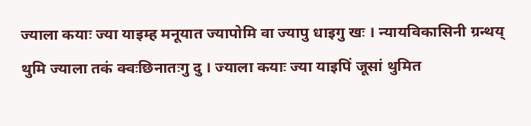ज्याला कयाः ज्या याइम्ह मनूयात ज्यापोमि वा ज्यापु धाइगु खः । न्यायविकासिनी ग्रन्थय् थुमि ज्याला तकं क्वःछिनातःगु दु । ज्याला कयाः ज्या याइपिं जूसां थुमित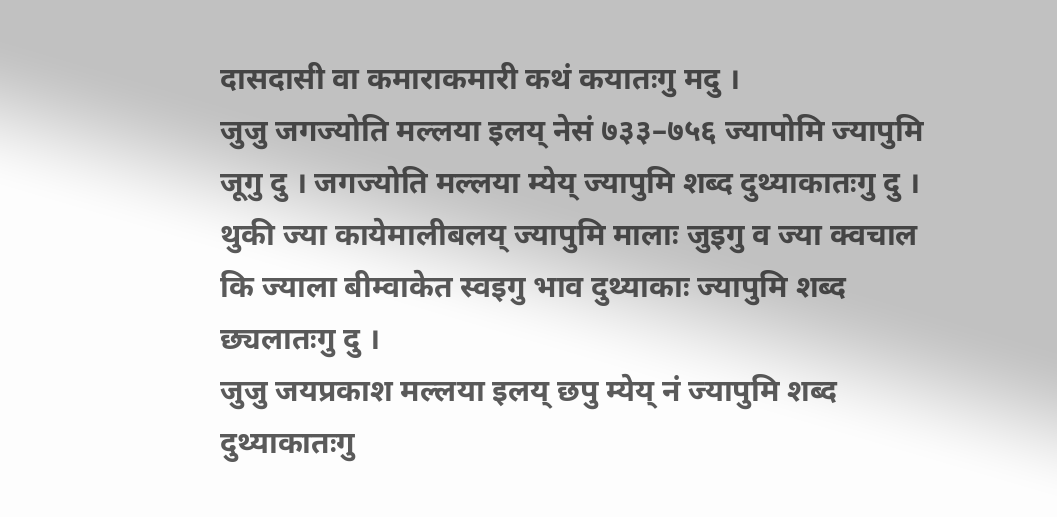दासदासी वा कमाराकमारी कथं कयातःगु मदु ।
जुजु जगज्योति मल्लया इलय् नेसं ७३३–७५६ ज्यापोमि ज्यापुमि जूगु दु । जगज्योति मल्लया म्येय् ज्यापुमि शब्द दुथ्याकातःगु दु । थुकी ज्या कायेमालीबलय् ज्यापुमि मालाः जुइगु व ज्या क्वचाल कि ज्याला बीम्वाकेत स्वइगु भाव दुथ्याकाः ज्यापुमि शब्द छ्यलातःगु दु ।
जुजु जयप्रकाश मल्लया इलय् छपु म्येय् नं ज्यापुमि शब्द दुथ्याकातःगु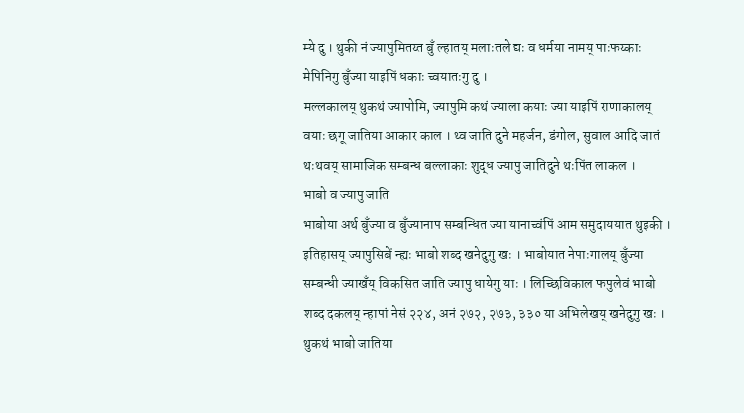म्ये दु । थुकी नं ज्यापुमितय्त बुँ ल्हातय् मलाःतले द्यः व धर्मया नामय् पाःफय्काः मेपिनिगु बुँज्या याइपिं धकाः च्वयातःगु दु ।
मल्लकालय् थुकथं ज्यापोमि, ज्यापुमि कथं ज्याला कयाः ज्या याइपिं राणाकालय् वयाः छगू जातिया आकार काल । थ्व जाति दुने महर्जन, डंगोल, सुवाल आदि जातं थःथवय् सामाजिक सम्बन्ध बल्लाकाः शुद्ध ज्यापु जातिदुने थःपिंत लाकल ।
भाबो व ज्यापु जाति
भाबोया अर्थ बुँज्या व बुँज्यानाप सम्बन्धित ज्या यानाच्वंपिं आम समुदाययात थुइकी । इतिहासय् ज्यापुसिबें न्ह्यः भाबो शब्द खनेदुगु खः । भाबोयात नेपाःगालय् बुँज्या सम्बन्धी ज्याखँय् विकसित जाति ज्यापु धायेगु याः । लिच्छिविकाल फपुलेवं भाबो शब्द दकलय् न्हापां नेसं २२४, अनं २७२, २७३, ३३० या अभिलेखय् खनेदुगु खः । थुकथं भाबो जातिया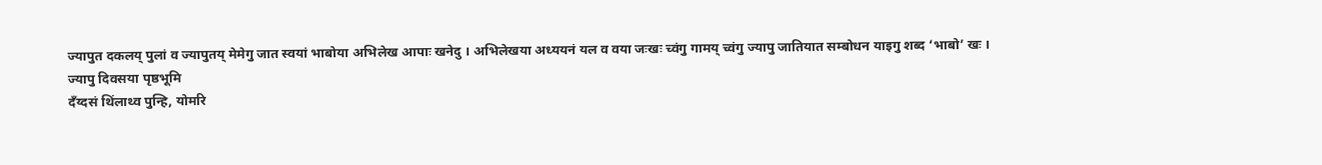ज्यापुत दकलय् पुलां व ज्यापुतय् मेमेगु जात स्वयां भाबोया अभिलेख आपाः खनेदु । अभिलेखया अध्ययनं यल व वया जःखः च्वंगु गामय् च्वंगु ज्यापु जातियात सम्बोधन याइगु शब्द ‘भाबो’ खः ।
ज्यापु दिवसया पृष्ठभूमि
दँय्दसं थिंलाथ्व पुन्हि, योमरि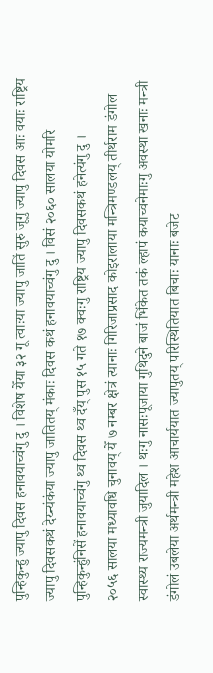पुन्हिकुन्हु ज्यापु दिवस हनावयाच्वंगु दु । विशेष येँया ३२ गू त्वाःया ज्यापु जातिं सुरु जूगु ज्यापु दिवस आः वयाः राष्ट्रिय ज्यापु दिवसकथं देय्न्यंकंया ज्यापु जातितय् मंकाः दिवस कथं हनावयाच्वंगु दु । विसं २०६० सालया योमरि पुन्हिकुन्हुंनिसें हनावयाच्वंगु थ्व दिवस थ्व दँय् पुस १५ गते १७ क्वःगु राष्ट्रिय ज्यापु दिवसकथं हनेत्यंगु दु ।
२०५६ सालया मध्यावधि चुनावय् येँ ७ नम्बर क्षेत्रं त्यानाः गिरिजाप्रसाद कोइरालाया मन्त्रिमण्डलय् तीर्थराम डंगोल स्वास्थ्य राज्यमन्त्री जुयादिल । थःगु नासःपूजाया गुथिदुने बाजं भिंकेत तकं ल्हापं कयाच्वनेमाःगु अवस्था खनाः मन्त्री डंगोलं उबलेया अर्थमन्त्री महेश आचार्ययात ज्यापुतय् परिस्थितियात बिचाः यानाः बजेट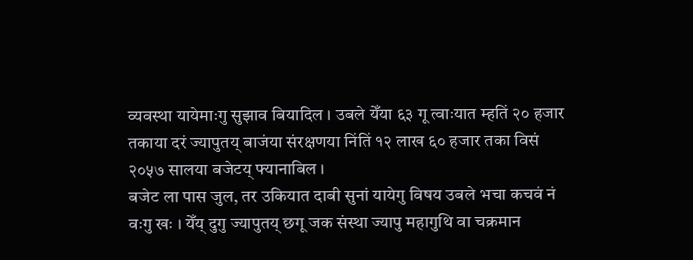व्यवस्था यायेमाःगु सुझाव बियादिल । उबले येँया ६३ गू त्वाःयात म्हतिं २० हजार तकाया दरं ज्यापुतय् बाजंया संरक्षणया निंतिं १२ लाख ६० हजार तका विसं २०५७ सालया बजेटय् फ्यानाबिल ।
बजेट ला पास जुल, तर उकियात दाबी सुनां यायेगु विषय उबले भचा कचवं नं वःगु खः । येँय् दुगु ज्यापुतय् छगू जक संस्था ज्यापु महागुथि वा चक्रमान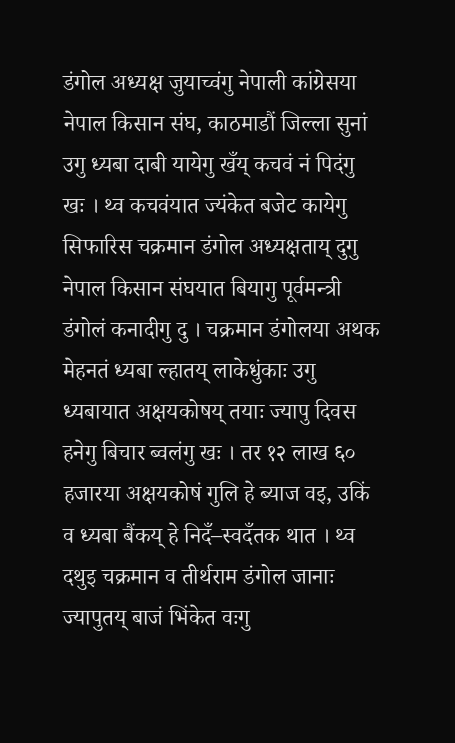डंगोल अध्यक्ष जुयाच्वंगु नेपाली कांग्रेसया नेपाल किसान संघ, काठमाडौं जिल्ला सुनां उगु ध्यबा दाबी यायेगु खँय् कचवं नं पिदंगु खः । थ्व कचवंयात ज्यंकेत बजेट कायेगु सिफारिस चक्रमान डंगोल अध्यक्षताय् दुगु नेपाल किसान संघयात बियागु पूर्वमन्त्री डंगोलं कनादीगु दु । चक्रमान डंगोलया अथक मेहनतं ध्यबा ल्हातय् लाकेधुंकाः उगु ध्यबायात अक्षयकोषय् तयाः ज्यापु दिवस हनेगु बिचार ब्वलंगु खः । तर १२ लाख ६० हजारया अक्षयकोषं गुलि हे ब्याज वइ, उकिं व ध्यबा बैंकय् हे निदँ–स्वदँतक थात । थ्व दथुइ चक्रमान व तीर्थराम डंगोल जानाः ज्यापुतय् बाजं भिंकेत वःगु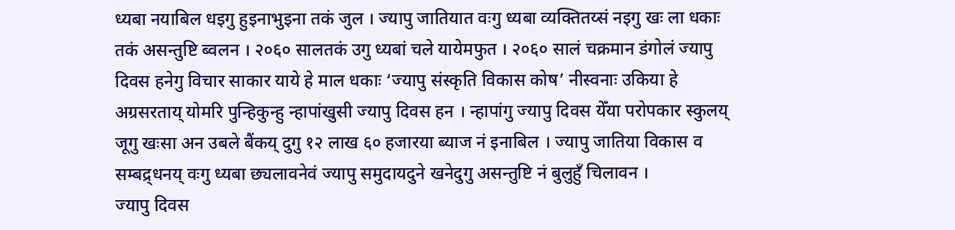ध्यबा नयाबिल धइगु हुइनाभुइना तकं जुल । ज्यापु जातियात वःगु ध्यबा व्यक्तितय्सं नइगु खः ला धकाः तकं असन्तुष्टि ब्वलन । २०६० सालतकं उगु ध्यबां चले यायेमफुत । २०६० सालं चक्रमान डंगोलं ज्यापु दिवस हनेगु विचार साकार याये हे माल धकाः ‘ज्यापु संस्कृति विकास कोष’ नीस्वनाः उकिया हे अग्रसरताय् योमरि पुन्हिकुन्हु न्हापांखुसी ज्यापु दिवस हन । न्हापांगु ज्यापु दिवस येँया परोपकार स्कुलय् जूगु खःसा अन उबले बैंकय् दुगु १२ लाख ६० हजारया ब्याज नं इनाबिल । ज्यापु जातिया विकास व सम्बद्र्धनय् वःगु ध्यबा छ्यलावनेवं ज्यापु समुदायदुने खनेदुगु असन्तुष्टि नं बुलुहुँ चिलावन ।
ज्यापु दिवस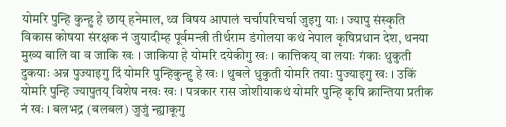योमरि पुन्हि कुन्हु हे छाय् हनेमाल, थ्व विषय आपालं चर्चापरिचर्चा जुइगु याः । ज्यापु संस्कृति विकास कोषया संरक्षक नं जुयादीम्ह पूर्वमन्त्री तीर्थराम डंगोलया कथं नेपाल कृषिप्रधान देश, थनया मुख्य बालि वा व जाकि खः । जाकिया हे योमरि दयेकीगु खः । कात्तिकय् वा लयाः गंकाः धुकुती दुकयाः अन्न पुज्याइगु दिं योमरि पुन्हिकुन्हु हे खः । थुबले धुकुती योमरि तयाः पुज्याइगु खः । उकिं योमरि पुन्हि ज्यापुतय् विशेष नखः खः । पत्रकार रास जोशीयाकथं योमरि पुन्हि कृषि क्रान्तिया प्रतीक नं खः । बलभद्र (बलबल) जुजुं न्ह्याकूगु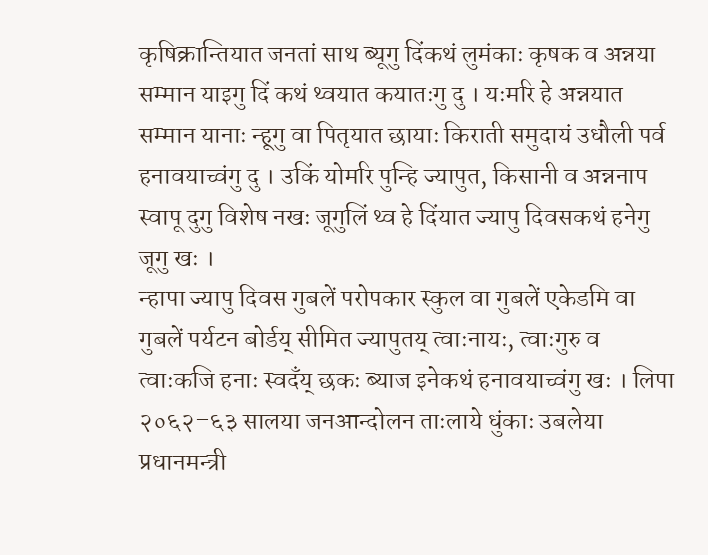कृषिक्रान्तियात जनतां साथ ब्यूगु दिंकथं लुमंकाः कृषक व अन्नया सम्मान याइगु दिं कथं थ्वयात कयातःगु दु । यःमरि हे अन्नयात सम्मान यानाः न्हूगु वा पितृयात छायाः किराती समुदायं उधौली पर्व हनावयाच्वंगु दु । उकिं योमरि पुन्हि ज्यापुत, किसानी व अन्ननाप स्वापू दुगु विशेष नखः जूगुलिं थ्व हे दिंयात ज्यापु दिवसकथं हनेगु जूगु खः ।
न्हापा ज्यापु दिवस गुबलें परोपकार स्कुल वा गुबलें एकेडमि वा गुबलें पर्यटन बोर्डय् सीमित ज्यापुतय् त्वाःनायः, त्वाःगुरु व त्वाःकजि हनाः स्वदँय् छकः ब्याज इनेकथं हनावयाच्वंगु खः । लिपा २०६२–६३ सालया जनआन्दोलन ताःलाये धुंकाः उबलेया प्रधानमन्त्री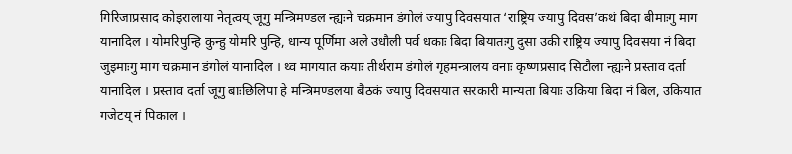गिरिजाप्रसाद कोइरालाया नेतृत्वय् जूगु मन्त्रिमण्डल न्ह्यःने चक्रमान डंगोलं ज्यापु दिवसयात ‘राष्ट्रिय ज्यापु दिवस’कथं बिदा बीमाःगु माग यानादिल । योमरिपुन्हि कुन्हु योमरि पुन्हि, धान्य पूर्णिमा अले उधौली पर्व धकाः बिदा बियातःगु दुसा उकी राष्ट्रिय ज्यापु दिवसया नं बिदा जुइमाःगु माग चक्रमान डंगोलं यानादिल । थ्व मागयात कयाः तीर्थराम डंगोलं गृहमन्त्रालय वनाः कृष्णप्रसाद सिटौला न्ह्यःने प्रस्ताव दर्ता यानादिल । प्रस्ताव दर्ता जूगु बाःछिलिपा हे मन्त्रिमण्डलया बैठकं ज्यापु दिवसयात सरकारी मान्यता बियाः उकिया बिदा नं बिल, उकियात गजेटय् नं पिकाल ।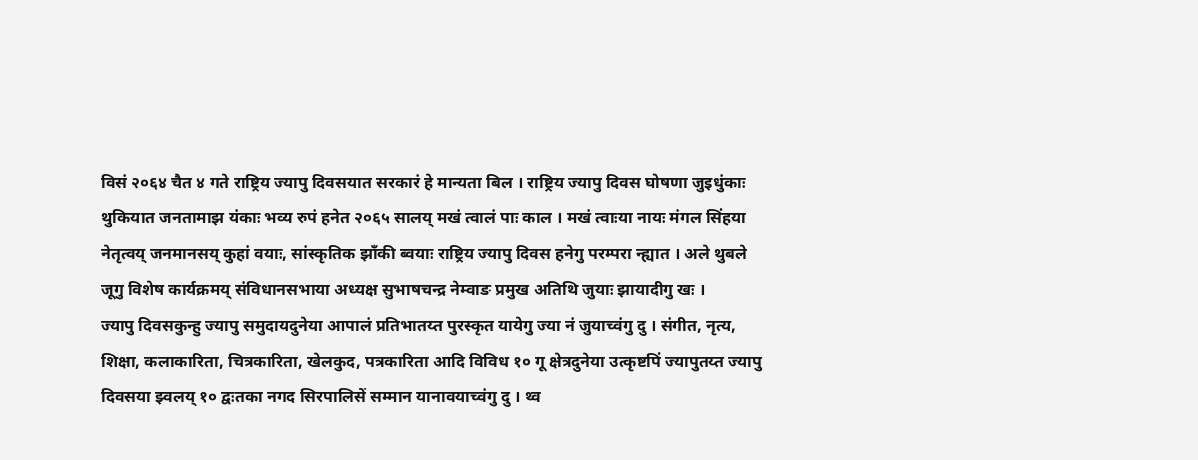विसं २०६४ चैत ४ गते राष्ट्रिय ज्यापु दिवसयात सरकारं हे मान्यता बिल । राष्ट्रिय ज्यापु दिवस घोषणा जुइधुंकाः थुकियात जनतामाझ यंकाः भव्य रुपं हनेत २०६५ सालय् मखं त्वालं पाः काल । मखं त्वाःया नायः मंगल सिंहया नेतृत्वय् जनमानसय् कुहां वयाः, सांस्कृतिक झाँकी ब्वयाः राष्ट्रिय ज्यापु दिवस हनेगु परम्परा न्ह्यात । अले थुबले जूगु विशेष कार्यक्रमय् संविधानसभाया अध्यक्ष सुभाषचन्द्र नेम्वाङ प्रमुख अतिथि जुयाः झायादीगु खः ।
ज्यापु दिवसकुन्हु ज्यापु समुदायदुनेया आपालं प्रतिभातय्त पुरस्कृत यायेगु ज्या नं जुयाच्वंगु दु । संगीत, नृत्य, शिक्षा, कलाकारिता, चित्रकारिता, खेलकुद, पत्रकारिता आदि विविध १० गू क्षेत्रदुनेया उत्कृष्टपिं ज्यापुतय्त ज्यापु दिवसया झ्वलय् १० द्वःतका नगद सिरपालिसें सम्मान यानावयाच्वंगु दु । थ्व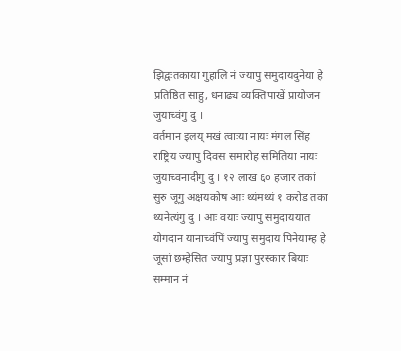झिद्वःतकाया गुहालि नं ज्यापु समुदायदुनेया हे प्रतिष्ठित साहु, धनाढ्य व्यक्तिपाखें प्रायोजन जुयाच्वंगु दु ।
वर्तमान इलय् मखं त्वाःया नायः मंगल सिंह राष्ट्रिय ज्यापु दिवस समारोह समितिया नायः जुयाच्वनादीगु दु । १२ लाख ६० हजार तकां सुरु जूगु अक्षयकोष आः थ्यंमथ्यं १ करोड तका थ्यनेत्यंगु दु । आः वयाः ज्यापु समुदाययात योगदान यानाच्वंपिं ज्यापु समुदाय पिनेयाम्ह हे जूसां छम्हेसित ज्यापु प्रज्ञा पुरस्कार बियाः सम्मान नं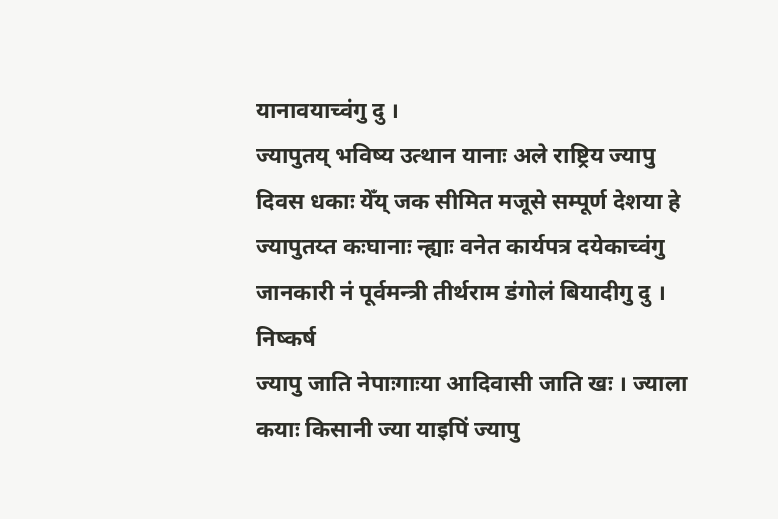यानावयाच्वंगु दु ।
ज्यापुतय् भविष्य उत्थान यानाः अले राष्ट्रिय ज्यापु दिवस धकाः येँय् जक सीमित मजूसे सम्पूर्ण देशया हे ज्यापुतय्त कःघानाः न्ह्याः वनेत कार्यपत्र दयेकाच्वंगु जानकारी नं पूर्वमन्त्री तीर्थराम डंगोलं बियादीगु दु ।
निष्कर्ष
ज्यापु जाति नेपाःगाःया आदिवासी जाति खः । ज्याला कयाः किसानी ज्या याइपिं ज्यापु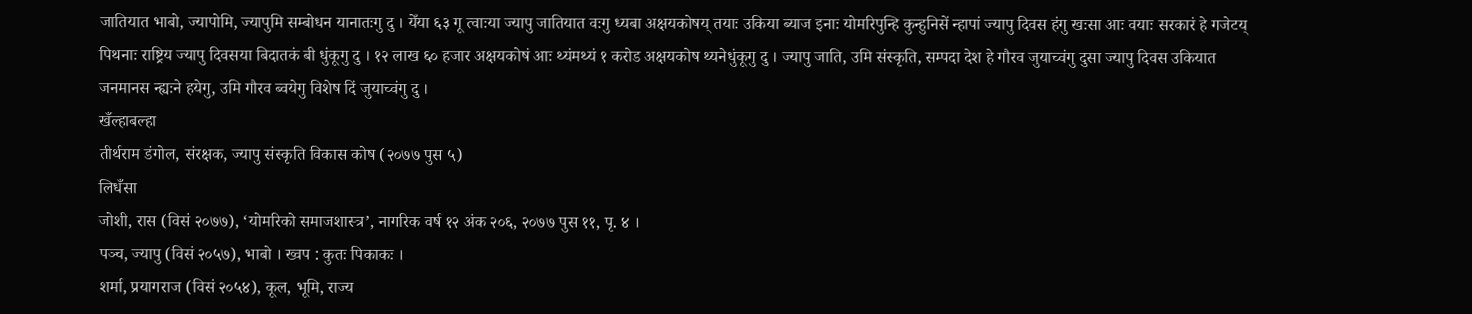जातियात भाबो, ज्यापोमि, ज्यापुमि सम्बोधन यानातःगु दु । येँया ६३ गू त्वाःया ज्यापु जातियात वःगु ध्यबा अक्षयकोषय् तयाः उकिया ब्याज इनाः योमरिपुन्हि कुन्हुनिसें न्हापां ज्यापु दिवस हंगु खःसा आः वयाः सरकारं हे गजेटय् पिथनाः राष्ट्रिय ज्यापु दिवसया बिदातकं बी धुंकूगु दु । १२ लाख ६० हजार अक्षयकोषं आः थ्यंमथ्यं १ करोड अक्षयकोष थ्यनेधुंकूगु दु । ज्यापु जाति, उमि संस्कृति, सम्पदा देश हे गौरव जुयाच्वंगु दुसा ज्यापु दिवस उकियात जनमानस न्ह्यःने हयेगु, उमि गौरव ब्वयेगु विशेष दिं जुयाच्वंगु दु ।
खँल्हाबल्हा
तीर्थराम डंगोल, संरक्षक, ज्यापु संस्कृति विकास कोष (२०७७ पुस ५)
लिधँसा
जोशी, रास (विसं २०७७), ‘योमरिको समाजशास्त्र’, नागरिक वर्ष १२ अंक २०६, २०७७ पुस ११, पृ. ४ ।
पञ्च, ज्यापु (विसं २०५७), भाबो । ख्वप : कुतः पिकाकः ।
शर्मा, प्रयागराज (विसं २०५४), कूल, भूमि, राज्य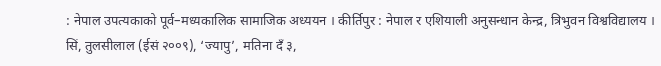: नेपाल उपत्यकाको पूर्व–मध्यकालिक सामाजिक अध्ययन । कीर्तिपुर : नेपाल र एशियाली अनुसन्धान केन्द्र, त्रिभुवन विश्वविद्यालय ।
सिं, तुलसीलाल (ईसं २००९), ‘ज्यापु’, मतिना दँ ३,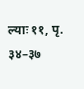ल्याः ११, पृ. ३४–३७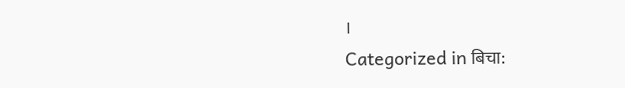।
Categorized in बिचा: